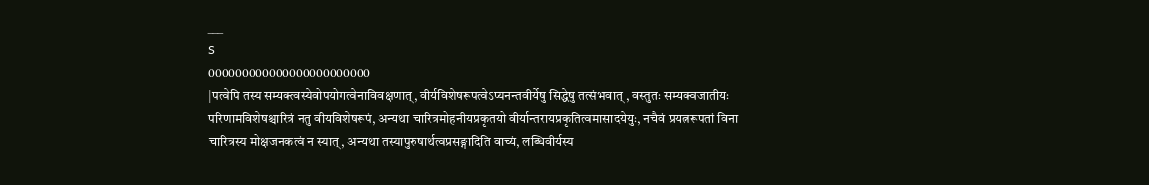___
S
000000000000000000000000
|पत्वेपि तस्य सम्यक्त्वस्येवोपयोगत्वेनाविवक्षणात्, वीर्यविशेषरूपत्वेऽप्यनन्तवीर्येषु सिद्धेषु तत्संभवात् , वस्तुतः सम्यक्वजातीयः परिणामविशेषश्चारित्रं नतु वीयविशेषरूपं, अन्यथा चारित्रमोहनीयप्रकृतयो वीर्यान्तरायप्रकृतित्वमासादयेयुः, नचैवं प्रयत्नरूपतां विना चारित्रस्य मोक्षजनकत्वं न स्यात्, अन्यथा तस्यापुरुषार्थत्वप्रसङ्गादिति वाच्यं, लब्धिवीर्यस्य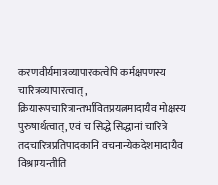करणवीर्यमात्रव्यापारकत्वेपि कर्मक्षपणस्य चारित्रव्यापारत्वात् , क्रियारूपचारित्रान्तर्भावितप्रयत्नमादायैव मोक्षस्य पुरुषार्थत्वात्, एवं च सिद्धे सिद्धानां चारित्रे तदचारित्रप्रतिपादकानि वचनान्येकदेशमादायैव विश्राम्यन्तीति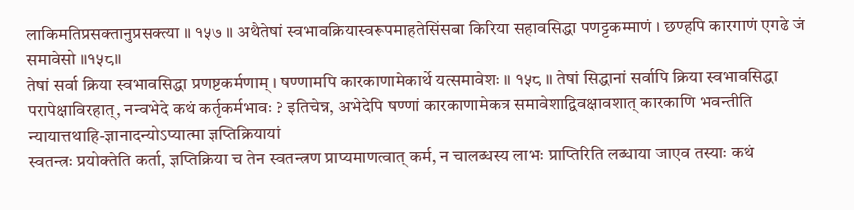लाकिमतिप्रसक्तानुप्रसक्त्या ॥ १५७ ॥ अथैतेषां स्वभावक्रियास्वरूपमाहतेसिंसबा किरिया सहावसिद्धा पणट्टकम्माणं । छण्हपि कारगाणं एगढे जं समावेसो ॥१५८॥
तेषां सर्वा क्रिया स्वभावसिद्धा प्रणष्टकर्मणाम् । षण्णामपि कारकाणामेकार्थे यत्समावेशः ॥ १५८ ॥ तेषां सिद्धानां सर्वापि क्रिया स्वभावसिद्धा परापेक्षाविरहात्, नन्वभेदे कथं कर्तृकर्मभावः ? इतिचेन्न, अभेदेपि षण्णां कारकाणामेकत्र समावेशाद्विवक्षावशात् कारकाणि भवन्तीति न्यायात्तथाहि-ज्ञानादन्योऽप्यात्मा ज्ञप्तिक्रियायां
स्वतन्त्रः प्रयोक्तेति कर्ता, ज्ञप्तिक्रिया च तेन स्वतन्त्रण प्राप्यमाणत्वात् कर्म, न चालब्धस्य लाभः प्राप्तिरिति लब्धाया जाएव तस्याः कथं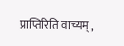प्राप्तिरिति वाच्यम् ,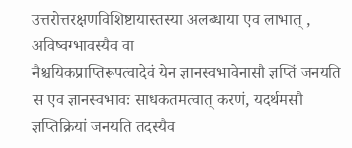उत्तरोत्तरक्षणविशिष्टायास्तस्या अलब्धाया एव लाभात् , अविष्वग्भावस्यैव वा
नैश्चयिकप्राप्तिरूपत्वादेवं येन ज्ञानस्वभावेनासौ ज्ञप्तिं जनयति स एव ज्ञानस्वभावः साधकतमत्वात् करणं, यदर्थमसौ ज्ञप्तिक्रियां जनयति तदस्यैव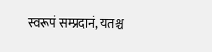स्वरूपं सम्प्रदानं, यतश्च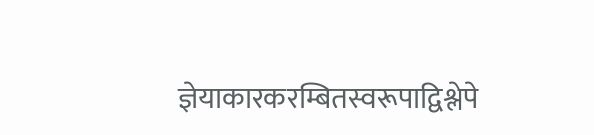ज्ञेयाकारकरम्बितस्वरूपाद्विश्लेपे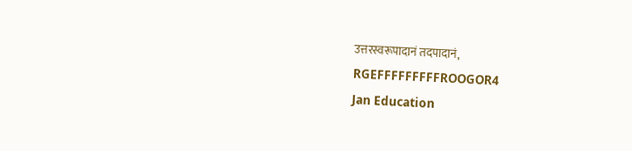उत्तरस्वरूपादानं तदपादानं,
RGEFFFFFFFFFROOGOR4
Jan Education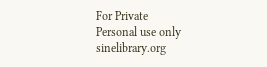For Private
Personal use only
sinelibrary.org